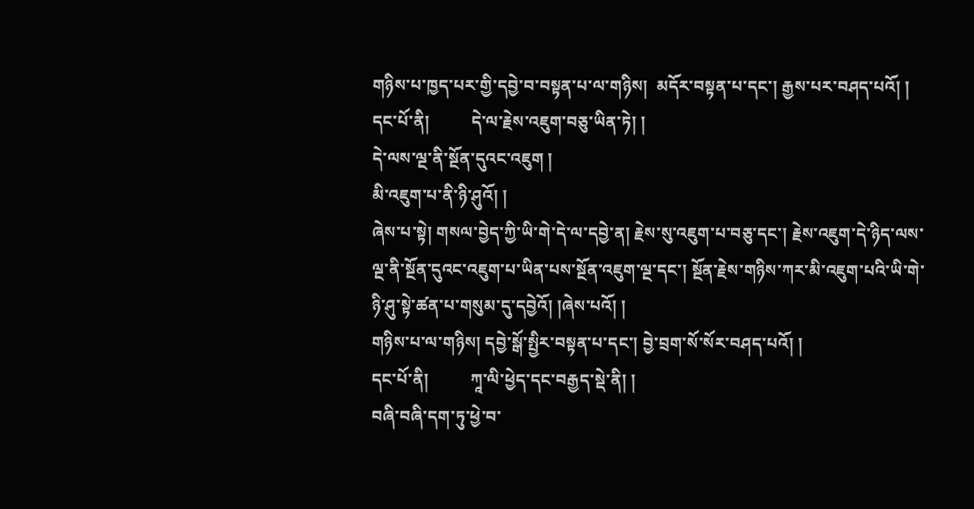གཉིས་པ་ཁྱད་པར་གྱི་དབྱེ་བ་བསྟན་པ་ལ་གཉིས།  མདོར་བསྟན་པ་དང་། རྒྱས་པར་བཤད་པའོ། །
དང་པོ་ནི།          དེ་ལ་རྗེས་འཇུག་བཅུ་ཡིན་ཏེ། །
དེ་ལས་ལྔ་ནི་སྔོན་དུའང་འཇུག །
མི་འཇུག་པ་ནི་ཉི་ཤུའོ། །
ཞེས་པ་སྟེ། གསལ་བྱེད་ཀྱི་ཡི་གེ་དེ་ལ་དབྱེ་ན། རྗེས་སུ་འཇུག་པ་བཅུ་དང་། རྗེས་འཇུག་དེ་ཉིད་ལས་ལྔ་ནི་སྔོན་དུའང་འཇུག་པ་ཡིན་པས་སྔོན་འཇུག་ལྔ་དང་། སྔོན་རྗེས་གཉིས་ཀར་མི་འཇུག་པའི་ཡི་གེ་ཉི་ཤུ་སྟེ་ཚན་པ་གསུམ་དུ་དབྱེའོ། །ཞེས་པའོ། །
གཉིས་པ་ལ་གཉིས། དབྱེ་སྒོ་སྤྱིར་བསྟན་པ་དང་། བྱེ་བྲག་སོ་སོར་བཤད་པའོ། །
དང་པོ་ནི།          ཀཱ་ལི་ཕྱེད་དང་བརྒྱད་སྡེ་ནི། །
བཞི་བཞི་དག་ཏུ་ཕྱེ་བ་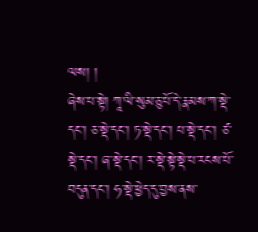ལས། །
ཞེས་པ་སྟེ། ཀཱ་ལི་སུམ་ཅུ་པོ་དེ་རྣམས་ཀ་སྡེ་དང་། ཅ་སྡེ་དང་། ཏ་སྡེ་དང་། པ་སྡེ་དང་། ཙ་སྡེ་དང་། ཞ་སྡེ་དང་། ར་སྡེ་སྟེ་སྡེ་པ་རངས་པོ་བདུན་དང་། ཧ་སྡེ་ཕྱེད་དུ་བྱས་ནས་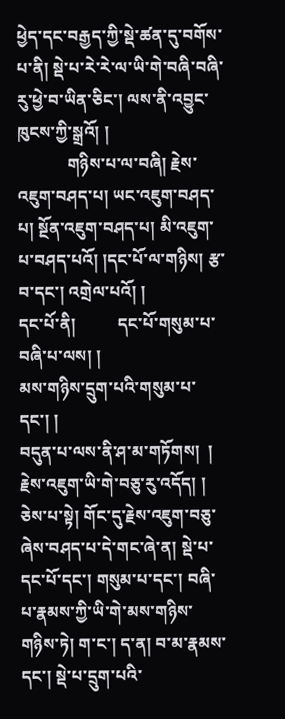ཕྱེད་དང་བརྒྱད་ཀྱི་སྡེ་ཚན་དུ་བགོས་པ་ནི། སྡེ་པ་རེ་རེ་ལ་ཡི་གེ་བཞི་བཞི་རུ་ཕྱེ་བ་ཡིན་ཅིང་། ལས་ནི་འབྱུང་ཁུངས་ཀྱི་སྒྲའོ། །
            གཉིས་པ་ལ་བཞི། རྗེས་འཇུག་བཤད་པ། ཡང་འཇུག་བཤད་པ། སྔོན་འཇུག་བཤད་པ། མི་འཇུག་པ་བཤད་པའོ། །དང་པོ་ལ་གཉིས། རྩ་བ་དང་། འགྲེལ་པའོ། །
དང་པོ་ནི།          དང་པོ་གསུམ་པ་བཞི་པ་ལས། །
མས་གཉིས་དྲུག་པའི་གསུམ་པ་དང་། །
བདུན་པ་ལས་ནི་ཤ་མ་གཏོགས།  །
རྗེས་འཇུག་ཡི་གེ་བཅུ་རུ་འདོད། །
ཅེས་པ་སྟེ། གོང་དུ་རྗེས་འཇུག་བཅུ་ཞེས་བཤད་པ་དེ་གང་ཞེ་ན། སྡེ་པ་དང་པོ་དང་། གསུམ་པ་དང་། བཞི་པ་རྣམས་ཀྱི་ཡི་གེ་མས་གཉིས་གཉིས་ཏེ། ག་ང་། ད་ན། བ་མ་རྣམས་དང་། སྡེ་པ་དྲུག་པའི་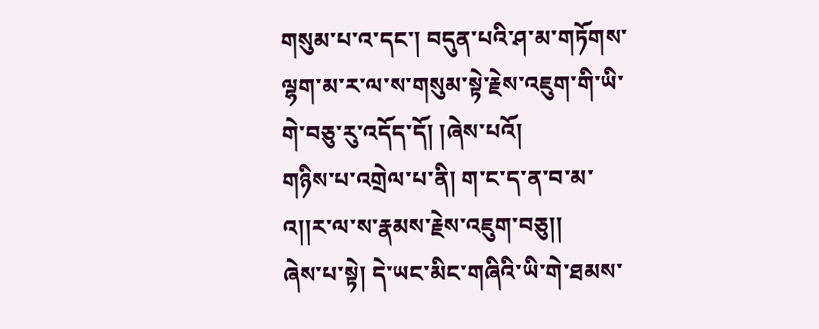གསུམ་པ་འ་དང་། བདུན་པའི་ཤ་མ་གཏོགས་ལྷག་མ་ར་ལ་ས་གསུམ་སྟེ་རྗེས་འཇུག་གི་ཡི་གེ་བཅུ་རུ་འདོད་དོ། །ཞེས་པའོ།
གཉིས་པ་འགྲེལ་པ་ནི། ག་ང་ད་ན་བ་མ་འ།།ར་ལ་ས་རྣམས་རྗེས་འཇུག་བཅུ།།
ཞེས་པ་སྟེ། དེ་ཡང་མིང་གཞིའི་ཡི་གེ་ཐམས་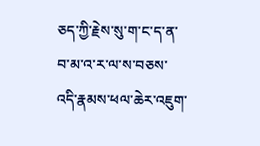ཅད་ཀྱི་རྗེས་སུ་ག་ང་ད་ན་བ་མ་འ་ར་ལ་ས་བཅས་འདི་རྣམས་ཕལ་ཆེར་འཇུག་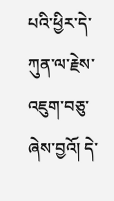པའི་ཕྱིར་དེ་ཀུན་ལ་རྗེས་འཇུག་བཅུ་ཞེས་བྱའོ། དེ་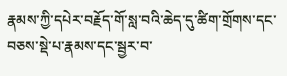རྣམས་ཀྱི་དཔེར་བརྗོད་གོ་སླ་བའི་ཆེད་དུ་ཚིག་གྲོགས་དང་བཅས་སྡེ་པ་རྣམས་དང་སྦྱར་བ་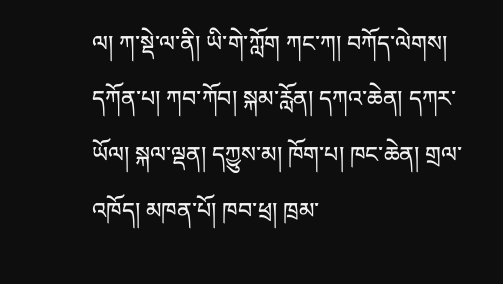ལ། ཀ་སྡེ་ལ་ནི། ཡི་གེ་ཀློག ཀང་ཀ། བཀོད་ལེགས། དཀོན་པ། ཀབ་ཀོབ། སྐམ་རློན། དཀའ་ཆེན། དཀར་ཡོལ། སྐལ་ལྡན། དཀྱུས་མ། ཁོག་པ། ཁང་ཆེན། གྲལ་འཁོད། མཁན་པོ། ཁབ་ཕྲ། ཁྲམ་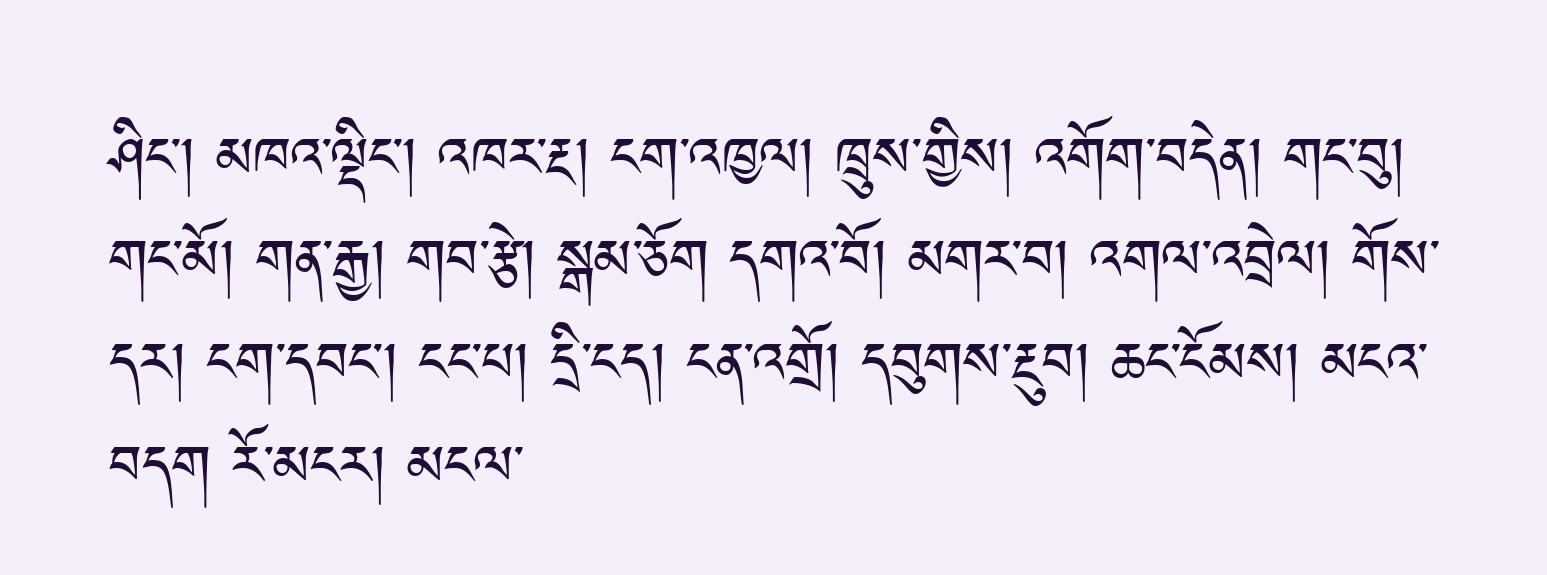ཤིང་། མཁའ་ལྡིང་། འཁར་རྔ། ངག་འཁྱལ། ཁྲུས་གྱིས། འགོག་བདེན། གང་བུ། གང་མོ། གན་རྒྱ། གབ་རྩེ། སྒམ་ཅོག དགའ་བོ། མགར་བ། འགལ་འབྲེལ། གོས་དར། ངག་དབང་། ངང་པ། དྲི་ངད། ངན་འགྲོ། དབུགས་རྔུབ། ཆང་ངོམས། མངའ་བདག རོ་མངར། མངལ་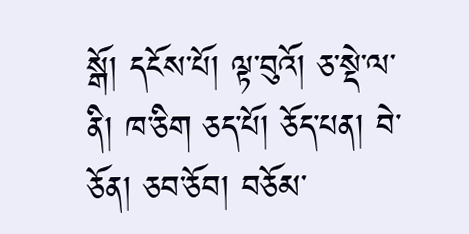སྒོ། དངོས་པོ། ལྟ་བུའོ། ཅ་སྡེ་ལ་ནི། ཁ་ཅིག ཅད་པོ། ཅོད་པན། བེ་ཅོན། ཅབ་ཅོབ། བཅོམ་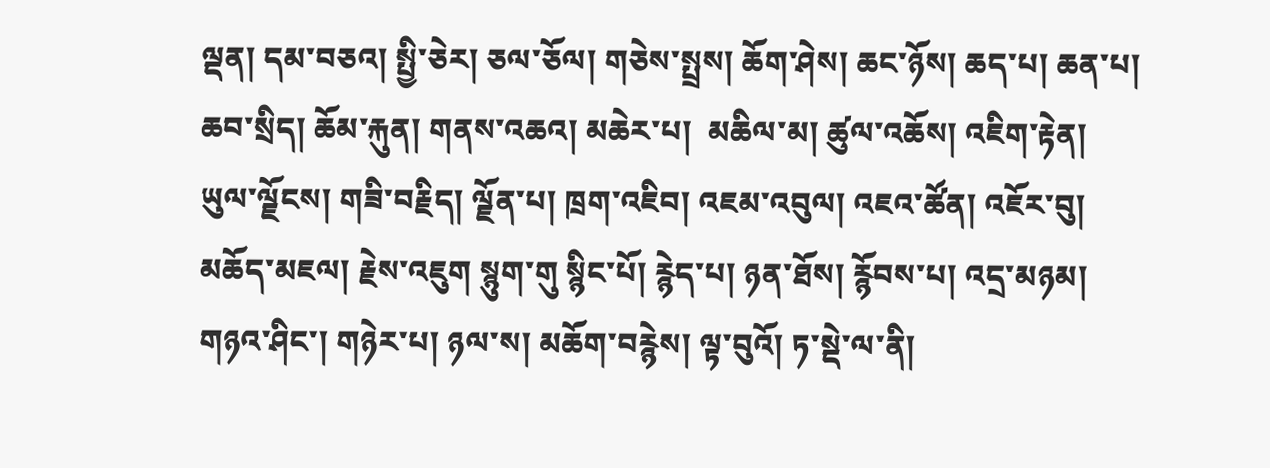ལྡན། དམ་བཅའ། སྤྱི་ཅེར། ཅལ་ཅོལ། གཅེས་སྤྲས། ཆོག་ཤེས། ཆང་ཉོས། ཆད་པ། ཆན་པ། ཆབ་སྲིད། ཆོམ་རྐུན། གནས་འཆའ། མཆེར་པ།  མཆིལ་མ། ཚུལ་འཆོས། འཇིག་རྟེན། ཡུལ་ལྗོངས། གཟི་བརྗིད། ལྗོན་པ། ཁྲག་འཇིབ། འཇམ་འབུལ། འཇའ་ཚོན། འཇོར་བུ། མཆོད་མཇལ། རྗེས་འཇུག སྙུག་གུ སྙིང་པོ། རྙེད་པ། ཉན་ཐོས། རྙོབས་པ། འདྲ་མཉམ། གཉའ་ཤིང་། གཉེར་པ། ཉལ་ས། མཆོག་བརྙེས། ལྟ་བུའོ། ཏ་སྡེ་ལ་ནི།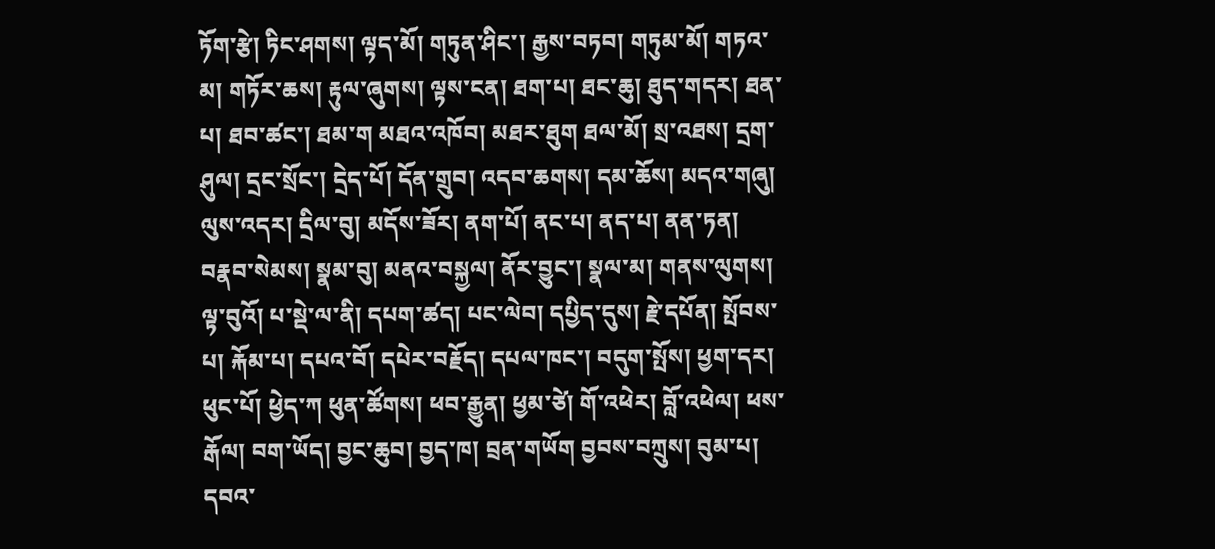ཏོག་རྩེ། ཏིང་ཤགས། ལྟད་མོ། གཏུན་ཤིང་། རྒྱས་བཏབ། གཏུམ་མོ། གཏའ་མ། གཏོར་ཆས། རྟུལ་ཞུགས། ལྟས་ངན། ཐག་པ། ཐང་ཆུ། ཐུད་གདར། ཐན་པ། ཐབ་ཚང་། ཐམ་ག མཐའ་འཁོབ། མཐར་ཐུག ཐལ་མོ། སྲ་འཐས། དྲག་ཤུལ། དྲང་སྲོང་། དྲེད་པོ། དོན་གྲུབ། འདབ་ཆགས། དམ་ཆོས། མདའ་གཞུ། ལུས་འདར། དྲིལ་བུ། མདོས་ཟོར། ནག་པོ། ནང་པ། ནད་པ། ནན་ཏན། བརྣབ་སེམས། སྣམ་བུ། མནའ་བསྐྱལ། ནོར་བྱུང་། སྣལ་མ། གནས་ལུགས། ལྟ་བུའོ། པ་སྡེ་ལ་ནི། དཔག་ཚད། པང་ལེབ། དཔྱིད་དུས། རྗེ་དཔོན། སྤོབས་པ། རྐོམ་པ། དཔའ་བོ། དཔེར་བརྗོད། དཔལ་ཁང་། བདུག་སྤོས། ཕྱག་དར། ཕུང་པོ། ཕྱེད་ཀ ཕུན་ཚོགས། ཕབ་རྒྱུན། ཕྱམ་ཙེ། གོ་འཕེར། བློ་འཕེལ། ཕས་རྒོལ། བག་ཡོད། བྱང་ཆུབ། བྱད་ཁ། བྲན་གཡོག བྱབས་བཀྲུས། བུམ་པ། དབའ་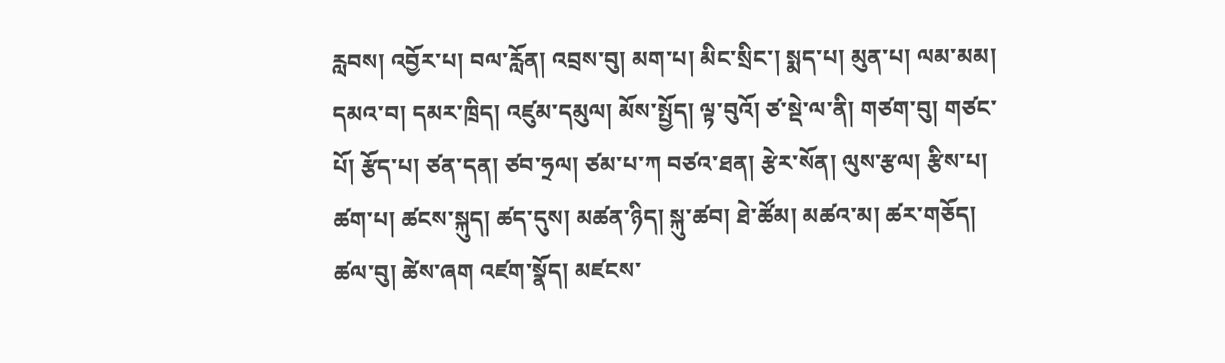རླབས། འབྱོར་པ། བལ་རློན། འབྲས་བུ། མག་པ། མིང་སྲིང་། སྨད་པ། མུན་པ། ལམ་མམ། དམའ་བ། དམར་ཁྲིད། འཛུམ་དམུལ། མོས་སྤྱོད། ལྟ་བུའོ། ཙ་སྡེ་ལ་ནི། གཙག་བུ། གཙང་པོ། རྩོད་པ། ཙན་དན། ཙབ་ཧྲལ། ཙམ་པ་ཀ བཙའ་ཐན། རྩེར་སོན། ལུས་རྩལ། རྩིས་པ། ཚག་པ། ཚངས་སྐུད། ཚད་དུས། མཚན་ཉིད། སྐུ་ཚབ། ཐེ་ཚོམ། མཚའ་མ། ཚར་གཅོད། ཚལ་བུ། ཚེས་ཞག འཛག་སྣོད། མཛངས་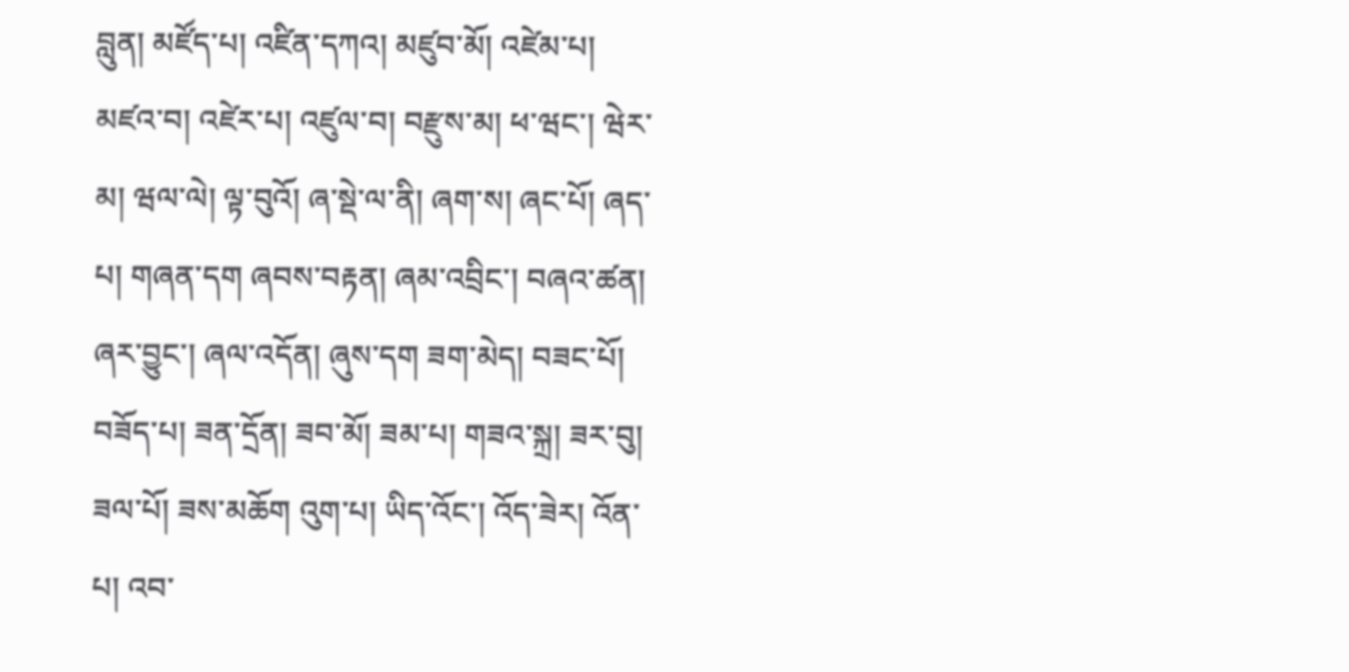བླུན། མཛོད་པ། འཛིན་དཀའ། མཛུབ་མོ། འཛེམ་པ། མཛའ་བ། འཛེར་པ། འཛུལ་བ། བརྫུས་མ། ཕ་ཝང་། ཝེར་མ། ཝལ་ལེ། ལྟ་བུའོ། ཞ་སྡེ་ལ་ནི། ཞག་ས། ཞང་པོ། ཞད་པ། གཞན་དག ཞབས་བརྟན། ཞམ་འབྲིང་། བཞའ་ཚན། ཞར་བྱུང་། ཞལ་འདོན། ཞུས་དག ཟག་མེད། བཟང་པོ། བཟོད་པ། ཟན་དྲོན། ཟབ་མོ། ཟམ་པ། གཟའ་སྐྲ། ཟར་བུ། ཟལ་པོ། ཟས་མཆོག འུག་པ། ཡིད་འོང་། འོད་ཟེར། འོན་པ། འབ་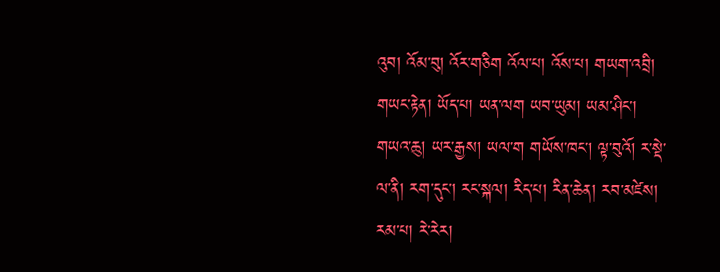འུབ། འོམ་བུ། འོར་གཅིག འོལ་པ། འོས་པ། གཡག་འབྲི། གཡང་རྟེན། ཡོད་པ། ཡན་ལག ཡབ་ཡུམ། ཡམ་ཤིང་། གཡའ་ཆུ། ཡར་རྒྱས། ཡལ་ག གཡོས་ཁང་། ལྟ་བུའོ། ར་སྡེ་ལ་ནི། རག་དུང་། རང་སྐལ། རིད་པ། རིན་ཆེན། རབ་མཛེས། རམ་པ། རེ་རེར།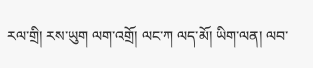རལ་གྲི། རས་ཡུག ལག་འགྲོ། ལང་ཀ ལད་མོ། ཡིག་ལན། ལབ་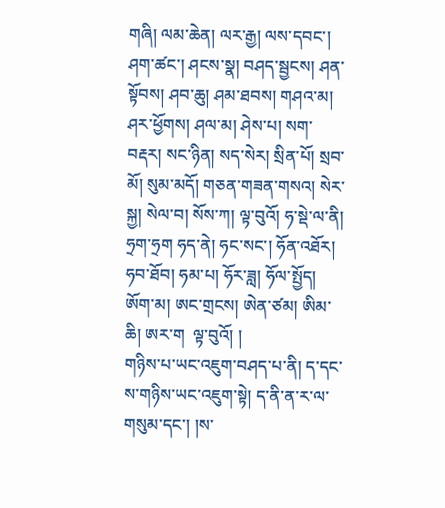གཞི། ལམ་ཆེན། ལར་རྒྱ། ལས་དབང་། ཤག་ཚང་། ཤངས་སྣ། བཤད་སྦྱངས། ཤན་སྟོབས། ཤབ་ཆུ། ཤམ་ཐབས། གཤའ་མ། ཤར་ཕྱོགས། ཤལ་མ། ཤེས་པ། སག་བརྡར། སང་ཉིན། སད་སེར། སྲིན་པོ། སྲབ་མོ། སུམ་མདོ། གཅན་གཟན་གསའ། སེར་སྐྱ། སེལ་བ། སོས་ཀ། ལྟ་བུའོ། ཧ་སྡེ་ལ་ནི། ཧྲག་ཧྲག ཧད་ནེ། ཧང་སང་། ཧོན་འཐོར། ཧབ་ཐོབ། ཧམ་པ། ཧོར་ཟླ། ཧོལ་སྤྱོད། ཨོག་མ། ཨང་གྲངས། ཨེན་ཙམ། ཨིམ་ཆི། ཨར་ག  ལྟ་བུའོ། །
གཉིས་པ་ཡང་འཇུག་བཤད་པ་ནི། ད་དང་ས་གཉིས་ཡང་འཇུག་སྟེ། ད་ནི་ན་ར་ལ་གསུམ་དང་། །ས་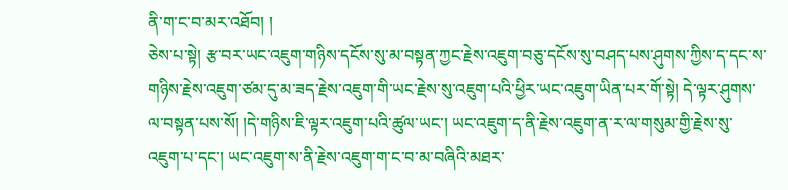ནི་ག་ང་བ་མར་འཐོབ། །
ཅེས་པ་སྟེ། རྩ་བར་ཡང་འཇུག་གཉིས་དངོས་སུ་མ་བསྟན་ཀྱང་རྗེས་འཇུག་བཅུ་དངོས་སུ་བཤད་པས་ཤུགས་ཀྱིས་ད་དང་ས་གཉིས་རྗེས་འཇུག་ཙམ་དུ་མ་ཟད་རྗེས་འཇུག་གི་ཡང་རྗེས་སུ་འཇུག་པའི་ཕྱིར་ཡང་འཇུག་ཡིན་པར་གོ་སྟེ། དེ་ལྟར་ཤུགས་ལ་བསྟན་པས་སོ། །དེ་གཉིས་ཇི་ལྟར་འཇུག་པའི་ཚུལ་ཡང་། ཡང་འཇུག་ད་ནི་རྗེས་འཇུག་ན་ར་ལ་གསུམ་གྱི་རྗེས་སུ་འཇུག་པ་དང་། ཡང་འཇུག་ས་ནི་རྗེས་འཇུག་ག་ང་བ་མ་བཞིའི་མཐར་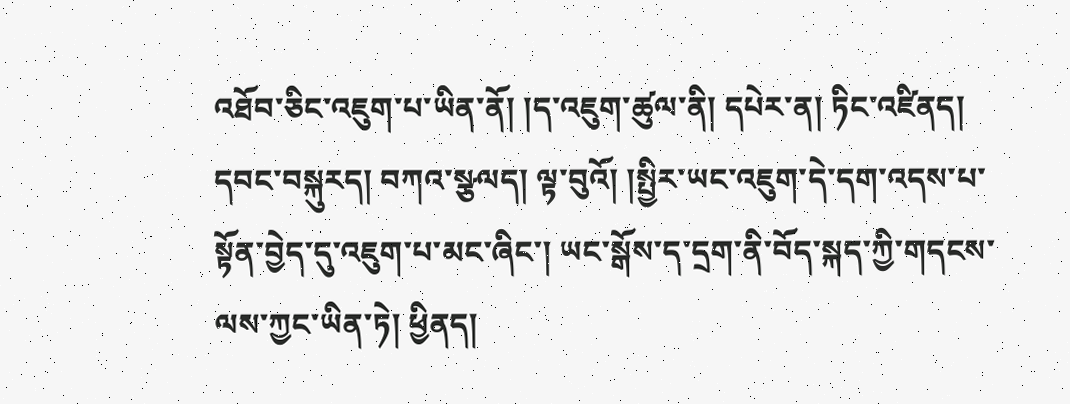འཐོབ་ཅིང་འཇུག་པ་ཡིན་ནོ། །ད་འཇུག་ཚུལ་ནི། དཔེར་ན། ཏིང་འཛིནད། དབང་བསྐུརད། བཀའ་སྩལད། ལྟ་བུའོ། །སྤྱིར་ཡང་འཇུག་དེ་དག་འདས་པ་སྟོན་བྱེད་དུ་འཇུག་པ་མང་ཞིང་། ཡང་སྒོས་ད་དྲག་ནི་བོད་སྐད་ཀྱི་གདངས་ལས་ཀྱང་ཡིན་ཏེ། ཕྱིནད།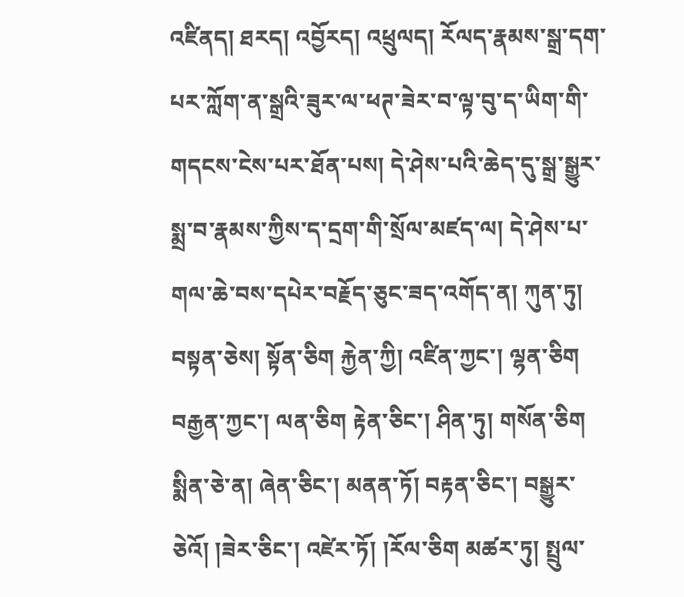འཛིནད། ཐརད། འབྱོརད། འཕྲུལད། རོལད་རྣམས་སྒྲ་དག་པར་ཀློག་ན་སྒྲའི་ཟུར་ལ་ཕཊ་ཟེར་བ་ལྟ་བུ་ད་ཡིག་གི་གདངས་ངེས་པར་ཐོན་པས། དེ་ཤེས་པའི་ཆེད་དུ་སྒྲ་སྒྱུར་སྨྲ་བ་རྣམས་ཀྱིས་ད་དྲག་གི་སྲོལ་མཛད་ལ། དེ་ཤེས་པ་གལ་ཆེ་བས་དཔེར་བརྗོད་ཅུང་ཟད་འགོད་ན། ཀུན་ཏུ། བསྟན་ཅེས། སྟོན་ཅིག རྐྱེན་ཀྱི། འཛིན་ཀྱང་། ལྷན་ཅིག བརྒྱན་ཀྱང་། ལན་ཅིག རྟེན་ཅིང་། ཤིན་ཏུ། གསོན་ཅིག སྨིན་ཅེ་ན། ཞེན་ཅིང་། མནན་ཏོ། བརྟན་ཅིང་། བསྒྱུར་ཅེའོ། །ཟེར་ཅིང་། འཛེར་ཏོ། །རོལ་ཅིག མཚར་ཏུ། སྤྲུལ་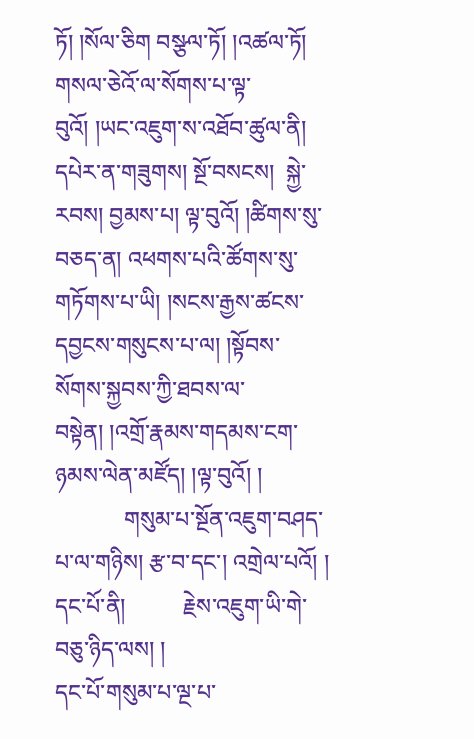ཏོ། །སོལ་ཅིག བསྩལ་ཏོ། །འཚལ་ཏོ། གསལ་ཅེའོ་ལ་སོགས་པ་ལྟ་བུའོ། །ཡང་འཇུག་ས་འཐོབ་ཚུལ་ནི། དཔེར་ན་གཟུགས། སྔོ་བསངས།  སྐྱེ་རབས། བྱམས་པ། ལྟ་བུའོ། །ཚིགས་སུ་བཅད་ན། འཕགས་པའི་ཚོགས་སུ་གཏོགས་པ་ཡི། །སངས་རྒྱས་ཚངས་དབྱངས་གསུངས་པ་ལ། །སྟོབས་སོགས་སྐྱབས་ཀྱི་ཐབས་ལ་བསྟེན། །འགྲོ་རྣམས་གདམས་ངག་ཉམས་ལེན་མཛོད། །ལྟ་བུའོ། །
            གསུམ་པ་སྔོན་འཇུག་བཤད་པ་ལ་གཉིས། རྩ་བ་དང་། འགྲེལ་པའོ། །
དང་པོ་ནི།          རྗེས་འཇུག་ཡི་གེ་བཅུ་ཉིད་ལས། །
དང་པོ་གསུམ་པ་ལྔ་པ་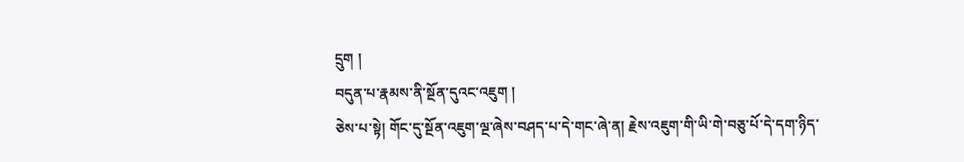དྲུག །
བདུན་པ་རྣམས་ནི་སྔོན་དུའང་འཇུག །
ཅེས་པ་སྟེ། གོང་དུ་སྔོན་འཇུག་ལྔ་ཞེས་བཤད་པ་དེ་གང་ཞེ་ན། རྗེས་འཇུག་གི་ཡི་གེ་བཅུ་པོ་དེ་དག་ཉིད་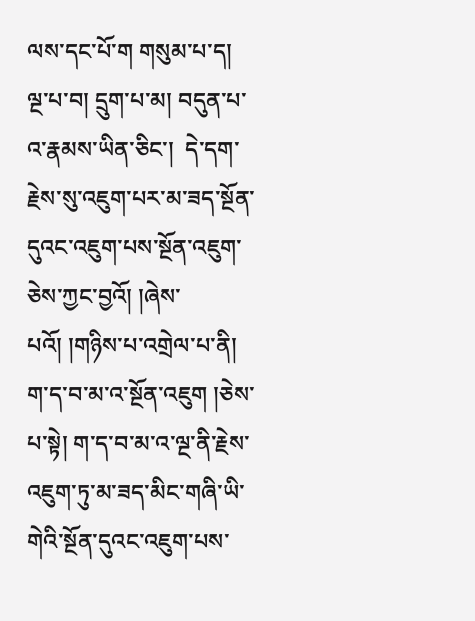ལས་དང་པོ་ག གསུམ་པ་ད། ལྔ་པ་བ། དྲུག་པ་མ། བདུན་པ་འ་རྣམས་ཡིན་ཅིང་།  དེ་དག་རྗེས་སུ་འཇུག་པར་མ་ཟད་སྔོན་དུའང་འཇུག་པས་སྔོན་འཇུག་ཅེས་ཀྱང་བྱའོ། །ཞེས་པའོ། །གཉིས་པ་འགྲེལ་པ་ནི། ག་ད་བ་མ་འ་སྔོན་འཇུག །ཅེས་པ་སྟེ། ག་ད་བ་མ་འ་ལྔ་ནི་རྗེས་འཇུག་ཏུ་མ་ཟད་མིང་གཞི་ཡི་གེའི་སྔོན་དུའང་འཇུག་པས་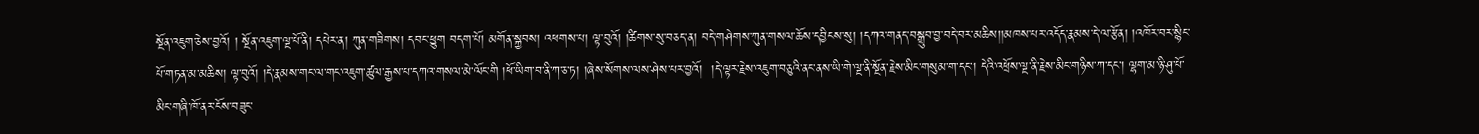སྔོན་འཇུག་ཅེས་བྱའོ། ། སྔོན་འཇུག་ལྔ་པོ་ནི། དཔེར་ན། ཀུན་གཟིགས། དབང་ཕྱུག བདག་པོ། མགོན་སྐྱབས། འཕགས་པ། ལྟ་བུའོ། །ཚིགས་སུ་བཅད་ན། བདེ་གཤེགས་ཀུན་གསལ་ཆོས་དབྱིངས་སུ། །དཀའ་གནད་བསྒྲུབ་བྱ་བདེ་བར་མཆིས།།མཁས་པར་འདོད་རྣམས་དེ་ལ་རྩོན། །འཁོར་བར་སྙིང་པོ་གཏན་མ་མཆིས། ལྟ་བུའོ། །དེ་རྣམས་གང་ལ་གང་འཇུག་ཚུལ་རྒྱས་པ་དཀའ་གསལ་མེ་ལོང་གི །ཕོ་ཡིག་བ་ནི་ཀ་ཅ་ཏ། །ཞེས་སོགས་ལས་ཤེས་པར་བྱའོ།  །དེ་ལྟར་རྗེས་འཇུག་བཅུའི་ནང་ནས་ཡི་གེ་ལྔ་ནི་སྔོན་རྗེས་མིང་གསུམ་ག་དང་། དེའི་འཕྲོས་ལྔ་ནི་རྗེས་མིང་གཉིས་ཀ་དང་། ལྷག་མ་ཉི་ཤུ་པོ་མིང་གཞི་ཁོ་ནར་ངོས་བཟུང་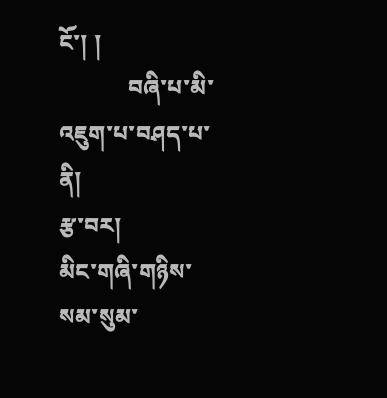ངོ་། །
            བཞི་པ་མི་འཇུག་པ་བཤད་པ་ནི།
རྩ་བར།             མིང་གཞི་གཉིས་སམ་སུམ་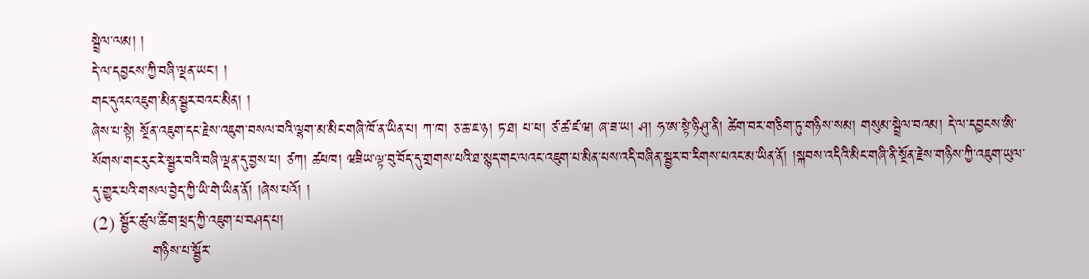སྦྲེལ་ལམ། །
དེ་ལ་དབྱངས་ཀྱི་བཞི་ལྡན་ཡང་། །
གང་དུའང་འཇུག་མིན་སྦྱར་བའང་མིན། །
ཞེས་པ་སྟེ། སྔོན་འཇུག་དང་རྗེས་འཇུག་བསལ་བའི་ལྷག་མ་མིང་གཞི་ཁོ་ན་ཡིན་པ། ཀ་ཁ། ཅ་ཆ་ཇ་ཉ། ཏ་ཐ། པ་ཕ། ཙ་ཚ་ཛ་ཝ། ཞ་ཟ་ཡ། ཤ། ཧ་ཨ་སྟེ་ཉི་ཤུ་ནི། ཚེག་བར་གཅིག་ཏུ་གཉིས་སམ། གསུམ་སྦྲེལ་བའམ། དེ་ལ་དབྱངས་ཨི་སོགས་གང་རུང་རེ་སྦྱར་བའི་བཞི་ལྡན་དུ་བྱས་པ། ཙཀ། ཚཕཁ། ཝཟིཡ་ལྟ་བུ་བོད་དུ་གྲགས་པའི་ཐ་སྙད་གང་ལའང་འཇུག་པ་མིན་པས་འདི་བཞིན་སྦྱར་བ་རིགས་པའང་མ་ཡིན་ནོ། །སྐབས་འདིའི་མིང་གཞི་ནི་སྔོན་རྗེས་གཉིས་ཀྱི་འཇུག་ཡུལ་དུ་གྱུར་པའི་གསལ་བྱེད་ཀྱི་ཡི་གེ་ཡིན་ནོ། །ཞེས་པའོ། །
(2) སྦྱོར་ཚུལ་ཚིག་ཕྲད་ཀྱི་འཇུག་པ་བཤད་པ།
            གཉིས་པ་སྦྱོར་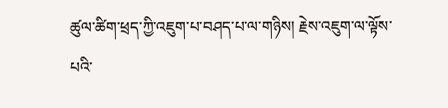ཚུལ་ཚིག་ཕྲད་ཀྱི་འཇུག་པ་བཤད་པ་ལ་གཉིས། རྗེས་འཇུག་ལ་ལྟོས་པའི་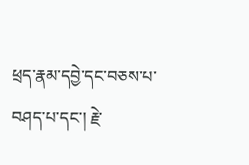ཕྲད་རྣམ་དབྱེ་དང་བཅས་པ་བཤད་པ་དང་། རྗེ་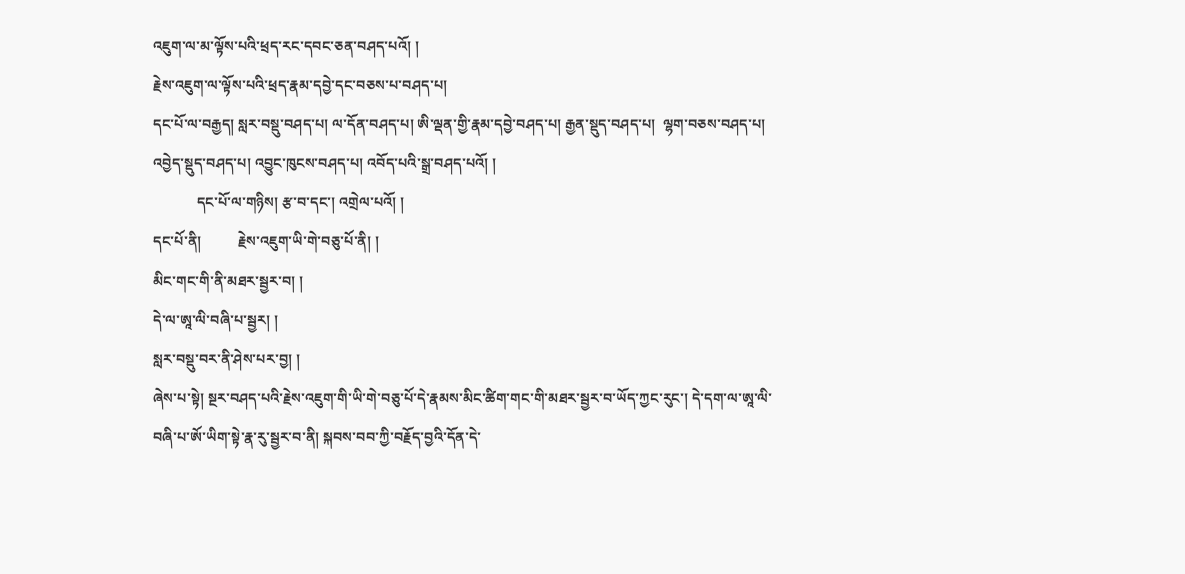འཇུག་ལ་མ་ལྟོས་པའི་ཕྲད་རང་དབང་ཅན་བཤད་པའོ། །
རྗེས་འཇུག་ལ་ལྟོས་པའི་ཕྲད་རྣམ་དབྱེ་དང་བཅས་པ་བཤད་པ།
དང་པོ་ལ་བརྒྱད། སླར་བསྡུ་བཤད་པ། ལ་དོན་བཤད་པ། ཨི་ལྡན་གྱི་རྣམ་དབྱེ་བཤད་པ། རྒྱན་སྡུད་བཤད་པ།  ལྷག་བཅས་བཤད་པ། འབྱེད་སྡུད་བཤད་པ། འབྱུང་ཁུངས་བཤད་པ། འབོད་པའི་སྒྲ་བཤད་པའོ། །
            དང་པོ་ལ་གཉིས། རྩ་བ་དང་། འགྲེལ་པའོ། །
དང་པོ་ནི།          རྗེས་འཇུག་ཡི་གེ་བཅུ་པོ་ནི། །
མིང་གང་གི་ནི་མཐར་སྦྱར་བ། །
དེ་ལ་ཨཱ་ལི་བཞི་པ་སྦྱར། །
སླར་བསྡུ་བར་ནི་ཤེས་པར་བྱ། །
ཞེས་པ་སྟེ། སྔར་བཤད་པའི་རྗེས་འཇུག་གི་ཡི་གེ་བཅུ་པོ་དེ་རྣམས་མིང་ཚིག་གང་གི་མཐར་སྦྱར་བ་ཡོད་ཀྱང་རུང་། དེ་དག་ལ་ཨཱ་ལི་བཞི་པ་ཨོ་ཡིག་སྟེ་རྣ་རུ་སྦྱར་བ་ནི། སྐབས་བབ་ཀྱི་བརྗོད་བྱའི་དོན་དེ་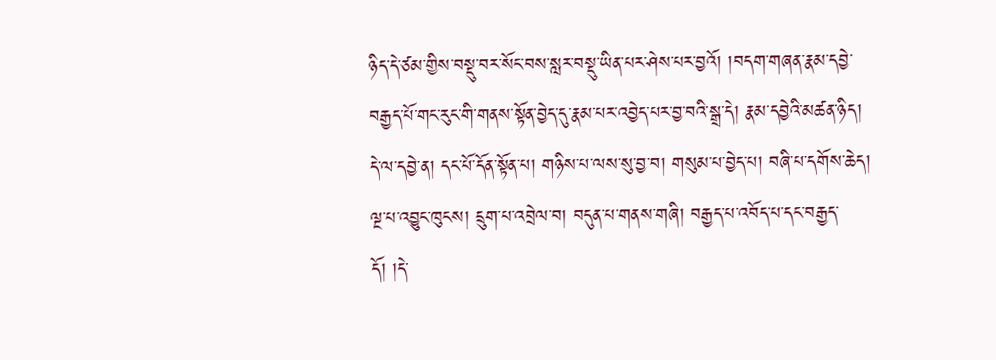ཉིད་དེ་ཙམ་གྱིས་བསྡུ་བར་སོང་བས་སླར་བསྡུ་ཡིན་པར་ཤེས་པར་བྱའོ། །བདག་གཞན་རྣམ་དབྱེ་བརྒྱད་པོ་གང་རུང་གི་གནས་སྟོན་བྱེད་དུ་རྣམ་པར་འབྱེད་པར་བྱ་བའི་སྒྲ་དེ། རྣམ་དབྱེའི་མཚན་ཉིད། དེ་ལ་དབྱེ་ན། དང་པོ་དོན་སྟོན་པ། གཉིས་པ་ལས་སུ་བྱ་བ། གསུམ་པ་བྱེད་པ། བཞི་པ་དགོས་ཆེད། ལྔ་པ་འབྱུང་ཁུངས། དྲུག་པ་འབྲེལ་བ། བདུན་པ་གནས་གཞི། བརྒྱད་པ་འབོད་པ་དང་བརྒྱད་དོ། །དེ་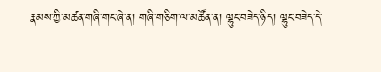རྣམས་ཀྱི་མཚན་གཞི་གང་ཞེ་ན། གཞི་གཅིག་ལ་མཚོན་ན། ལྷུང་བཟེད་ཉིད། ལྷུང་བཟེད་དེ་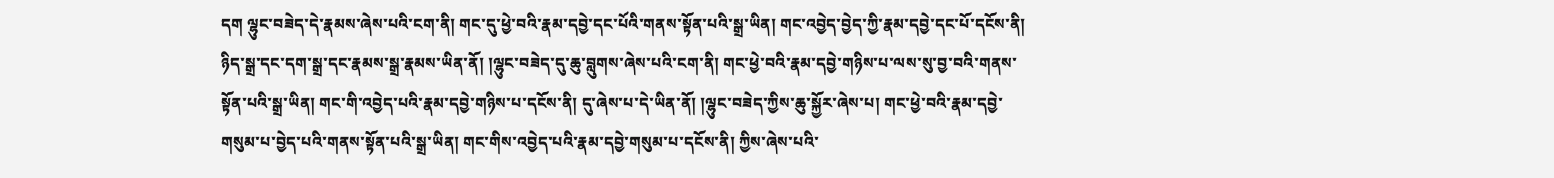དག ལྷུང་བཟེད་དེ་རྣམས་ཞེས་པའི་ངག་ནི། གང་དུ་ཕྱེ་བའི་རྣམ་དབྱེ་དང་པོའི་གནས་སྟོན་པའི་སྒྲ་ཡིན། གང་འབྱེད་བྱེད་ཀྱི་རྣམ་དབྱེ་དང་པོ་དངོས་ནི། ཉིད་སྒྲ་དང་དག་སྒྲ་དང་རྣམས་སྒྲ་རྣམས་ཡིན་ནོ། །ལྷུང་བཟེད་དུ་ཆུ་བླུགས་ཞེས་པའི་ངག་ནི། གང་ཕྱེ་བའི་རྣམ་དབྱེ་གཉིས་པ་ལས་སུ་བྱ་བའི་གནས་སྟོན་པའི་སྒྲ་ཡིན། གང་གི་འབྱེད་པའི་རྣམ་དབྱེ་གཉིས་པ་དངོས་ནི། དུ་ཞེས་པ་དེ་ཡིན་ནོ། །ལྷུང་བཟེད་ཀྱིས་ཆུ་སྐྱོར་ཞེས་པ། གང་ཕྱེ་བའི་རྣམ་དབྱེ་གསུམ་པ་བྱེད་པའི་གནས་སྟོན་པའི་སྒྲ་ཡིན། གང་གིས་འབྱེད་པའི་རྣམ་དབྱེ་གསུམ་པ་དངོས་ནི། ཀྱིས་ཞེས་པའི་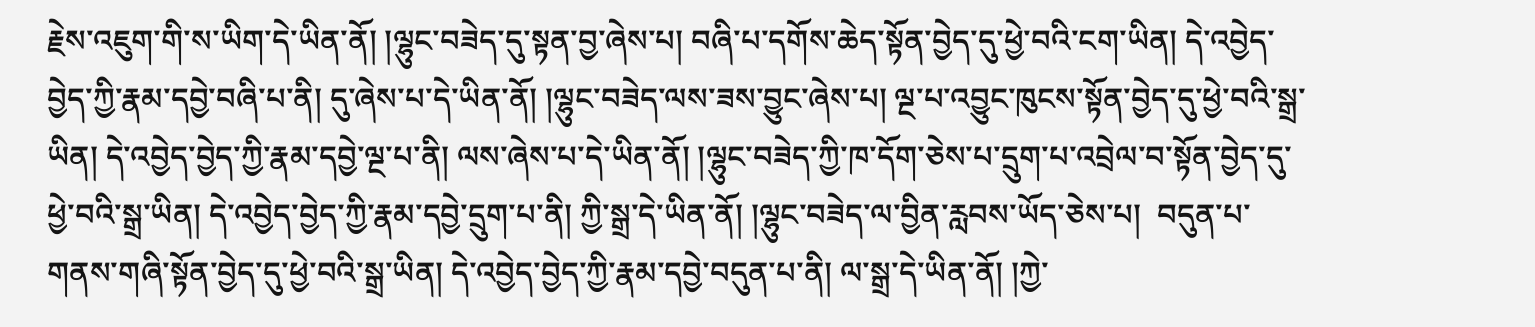རྗེས་འཇུག་གི་ས་ཡིག་དེ་ཡིན་ནོ། །ལྷུང་བཟེད་དུ་སྟན་བྱ་ཞེས་པ། བཞི་པ་དགོས་ཆེད་སྟོན་བྱེད་དུ་ཕྱེ་བའི་ངག་ཡིན། དེ་འབྱེད་བྱེད་ཀྱི་རྣམ་དབྱེ་བཞི་པ་ནི། དུ་ཞེས་པ་དེ་ཡིན་ནོ། །ལྷུང་བཟེད་ལས་ཟས་བྱུང་ཞེས་པ། ལྔ་པ་འབྱུང་ཁུངས་སྟོན་བྱེད་དུ་ཕྱེ་བའི་སྒྲ་ཡིན། དེ་འབྱེད་བྱེད་ཀྱི་རྣམ་དབྱེ་ལྔ་པ་ནི། ལས་ཞེས་པ་དེ་ཡིན་ནོ། །ལྷུང་བཟེད་ཀྱི་ཁ་དོག་ཅེས་པ་དྲུག་པ་འབྲེལ་བ་སྟོན་བྱེད་དུ་ཕྱེ་བའི་སྒྲ་ཡིན། དེ་འབྱེད་བྱེད་ཀྱི་རྣམ་དབྱེ་དྲུག་པ་ནི། ཀྱི་སྒྲ་དེ་ཡིན་ནོ། །ལྷུང་བཟེད་ལ་བྱིན་རླབས་ཡོད་ཅེས་པ།  བདུན་པ་གནས་གཞི་སྟོན་བྱེད་དུ་ཕྱེ་བའི་སྒྲ་ཡིན། དེ་འབྱེད་བྱེད་ཀྱི་རྣམ་དབྱེ་བདུན་པ་ནི། ལ་སྒྲ་དེ་ཡིན་ནོ། །ཀྱེ་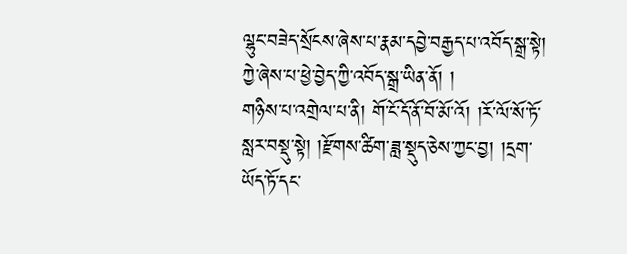ལྷུང་བཟེད་སྲོངས་ཞེས་པ་རྣམ་དབྱེ་བརྒྱད་པ་འབོད་སྒྲ་སྟེ། ཀྱེ་ཞེས་པ་ཕྱེ་བྱེད་ཀྱི་འབོད་སྒྲ་ཡིན་ནོ། །
གཉིས་པ་འགྲེལ་པ་ནི། གོ་ངོ་དོ་ནོ་བོ་མོ་འོ། །རོ་ལོ་སོ་ཏོ་སླར་བསྡུ་སྟེ། །རྫོགས་ཚིག་ཟླ་སྡུད་ཅེས་ཀྱང་བྱ། །དྲག་ཡོད་ཏོ་དང་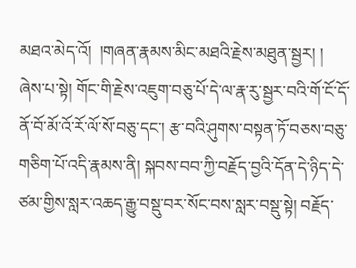མཐའ་མེད་འོ།  །གཞན་རྣམས་མིང་མཐའི་རྗེས་མཐུན་སྦྱར། །
ཞེས་པ་སྟེ། གོང་གི་རྗེས་འཇུག་བཅུ་པོ་དེ་ལ་རྣ་རུ་སྦྱར་བའི་གོ་ངོ་དོ་ནོ་བོ་མོ་འོ་རོ་ལོ་སོ་བཅུ་དང་། རྩ་བའི་ཤུགས་བསྟན་ཏོ་བཅས་བཅུ་གཅིག་པོ་འདི་རྣམས་ནི། སྐབས་བབ་ཀྱི་བརྗོད་བྱའི་དོན་དེ་ཉིད་དེ་ཙམ་གྱིས་སླར་འཆད་རྒྱུ་བསྡུ་བར་སོང་བས་སླར་བསྡུ་སྟེ། བརྗོད་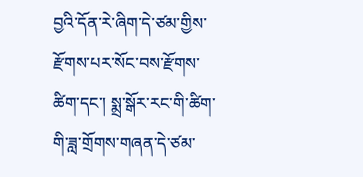བྱའི་དོན་རེ་ཞིག་དེ་ཙམ་གྱིས་རྫོགས་པར་སོང་བས་རྫོགས་ཚིག་དང་། སྨྲ་སྒོར་རང་གི་ཚིག་གི་ཟླ་གྲོགས་གཞན་དེ་ཙམ་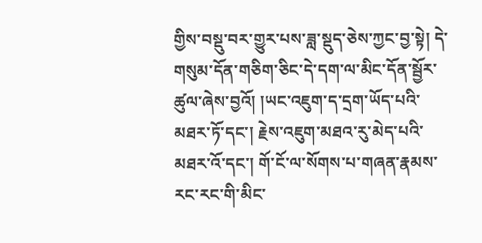གྱིས་བསྡུ་བར་གྱུར་པས་ཟླ་སྡུད་ཅེས་ཀྱང་བྱ་སྟེ། དེ་གསུམ་དོན་གཅིག་ཅིང་དེ་དག་ལ་མིང་དོན་སྦྱོར་ཚུལ་ཞེས་བྱའོ། །ཡང་འཇུག་ད་དྲག་ཡོད་པའི་མཐར་ཏོ་དང་། རྗེས་འཇུག་མཐའ་རུ་མེད་པའི་མཐར་འོ་དང་། གོ་ངོ་ལ་སོགས་པ་གཞན་རྣམས་རང་རང་གི་མིང་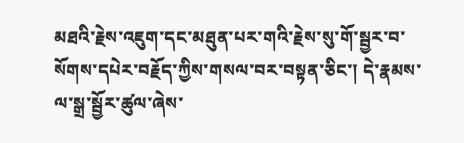མཐའི་རྗེས་འཇུག་དང་མཐུན་པར་གའི་རྗེས་སུ་གོ་སྦྱར་བ་སོགས་དཔེར་བརྗོད་ཀྱིས་གསལ་བར་བསྟན་ཅིང་། དེ་རྣམས་ལ་སྒྲ་སྦྱོར་ཚུལ་ཞེས་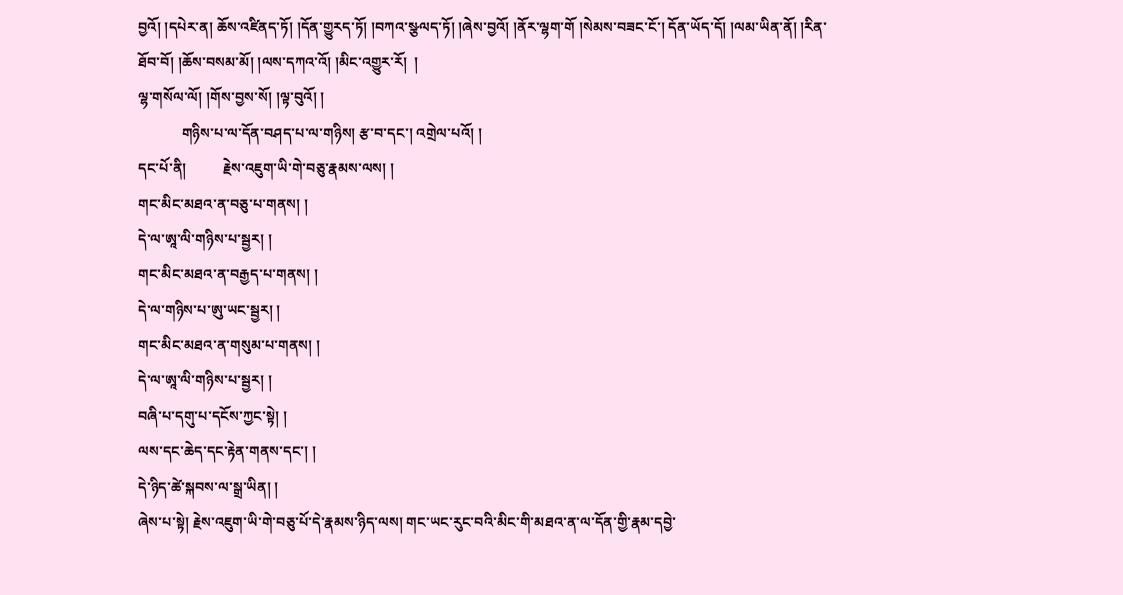བྱའོ། །དཔེར་ན། ཆོས་འཛིནད་ཏོ། །དོན་གྱུརད་ཏོ། །བཀའ་སྩལད་ཏོ། །ཞེས་བྱའོ། །ནོར་ལྷག་གོ །སེམས་བཟང་ངོ་། དོན་ཡོད་དོ། །ལམ་ཡིན་ནོ། །རིན་ཐོབ་བོ། །ཆོས་བསམ་མོ། །ལས་དཀའ་འོ། །མིང་འགྱུར་རོ།  །
ལྷ་གསོལ་ལོ། །གོས་བྱས་སོ། །ལྟ་བུའོ། །
            གཉིས་པ་ལ་དོན་བཤད་པ་ལ་གཉིས། རྩ་བ་དང་། འགྲེལ་པའོ། །
དང་པོ་ནི།          རྗེས་འཇུག་ཡི་གེ་བཅུ་རྣམས་ལས། །
གང་མིང་མཐའ་ན་བཅུ་པ་གནས། །
དེ་ལ་ཨཱ་ལི་གཉིས་པ་སྦྱར། །
གང་མིང་མཐའ་ན་བརྒྱད་པ་གནས། །
དེ་ལ་གཉིས་པ་ཨུ་ཡང་སྦྱར། །
གང་མིང་མཐའ་ན་གསུམ་པ་གནས། །
དེ་ལ་ཨཱ་ལི་གཉིས་པ་སྦྱར། །
བཞི་པ་དགུ་པ་དངོས་ཀྱང་སྟེ། །
ལས་དང་ཆེད་དང་རྟེན་གནས་དང་། །
དེ་ཉིད་ཚེ་སྐབས་ལ་སྒྲ་ཡིན། །
ཞེས་པ་སྟེ། རྗེས་འཇུག་ཡི་གེ་བཅུ་པོ་དེ་རྣམས་ཉིད་ལས། གང་ཡང་རུང་བའི་མིང་གི་མཐའ་ན་ལ་དོན་གྱི་རྣམ་དབྱེ་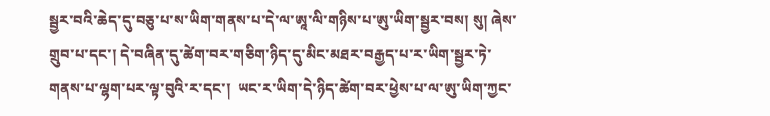སྦྱར་བའི་ཆེད་དུ་བཅུ་པ་ས་ཡིག་གནས་པ་དེ་ལ་ཨཱ་ལི་གཉིས་པ་ཨུ་ཡིག་སྦྱར་བས། སུ། ཞེས་གྲུབ་པ་དང་། དེ་བཞིན་དུ་ཚེག་བར་གཅིག་ཉིད་དུ་མིང་མཐར་བརྒྱད་པ་ར་ཡིག་སྦྱར་ཏེ་གནས་པ་ལྷག་པར་ལྟ་བུའི་ར་དང་།  ཡང་ར་ཡིག་དེ་ཉིད་ཚེག་བར་ཕྱེས་པ་ལ་ཨུ་ཡིག་ཀྱང་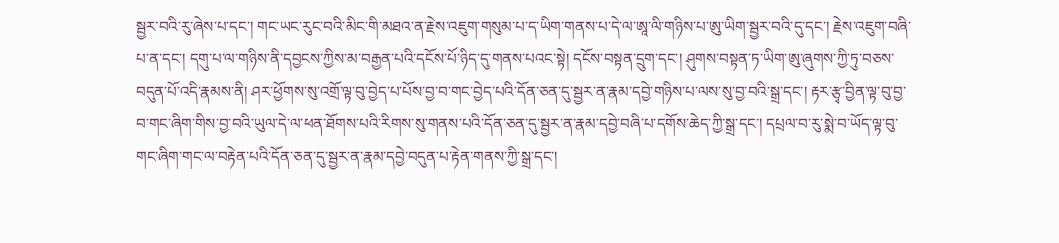སྦྱར་བའི་རུ་ཞེས་པ་དང་། གང་ཡང་རུང་བའི་མིང་གི་མཐའ་ན་རྗེས་འཇུག་གསུམ་པ་ད་ཡིག་གནས་པ་དེ་ལ་ཨཱ་ལི་གཉིས་པ་ཨུ་ཡིག་སྦྱར་བའི་དུ་དང་། རྗེས་འཇུག་བཞི་པ་ན་དང་། དགུ་པ་ལ་གཉིས་ནི་དབྱངས་ཀྱིས་མ་བརྒྱན་པའི་དངོས་པོ་ཉིད་དུ་གནས་པའང་སྟེ། དངོས་བསྟན་དྲུག་དང་། ཤུགས་བསྟན་ཏ་ཡིག་ཨུ་ཞུགས་ཀྱི་ཏུ་བཅས་བདུན་པོ་འདི་རྣམས་ནི། ཤར་ཕྱོགས་སུ་འགྲོ་ལྟ་བུ་བྱེད་པ་པོས་བྱ་བ་གང་བྱེད་པའི་དོན་ཅན་དུ་སྦྱར་ན་རྣམ་དབྱེ་གཉིས་པ་ལས་སུ་བྱ་བའི་སྒྲ་དང་། རྟར་རྩྭ་བྱིན་ལྟ་བུ་བྱ་བ་གང་ཞིག་གིས་བྱ་བའི་ཡུལ་དེ་ལ་ཕན་ཐོགས་པའི་རིགས་སུ་གནས་པའི་དོན་ཅན་དུ་སྦྱར་ན་རྣམ་དབྱེ་བཞི་པ་དགོས་ཆེད་ཀྱི་སྒྲ་དང་། དཔྲལ་བ་རུ་སྨེ་བ་ཡོད་ལྟ་བུ་གང་ཞིག་གང་ལ་བརྟེན་པའི་དོན་ཅན་དུ་སྦྱར་ན་རྣམ་དབྱེ་བདུན་པ་རྟེན་གནས་ཀྱི་སྒྲ་དང་།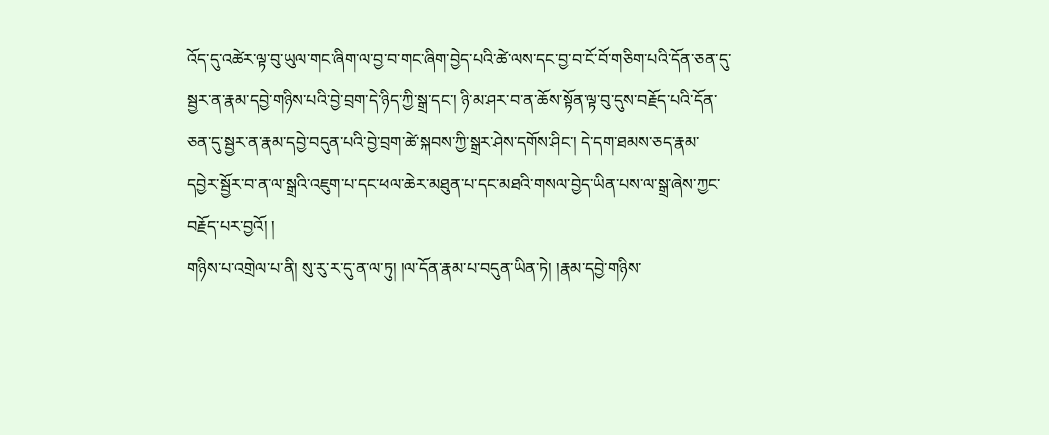འོད་དུ་འཚེར་ལྟ་བུ་ཡུལ་གང་ཞིག་ལ་བྱ་བ་གང་ཞིག་བྱེད་པའི་ཚེ་ལས་དང་བྱ་བ་ངོ་བོ་གཅིག་པའི་དོན་ཅན་དུ་སྦྱར་ན་རྣམ་དབྱེ་གཉིས་པའི་བྱེ་བྲག་དེ་ཉིད་ཀྱི་སྒྲ་དང་། ཉི་མ་ཤར་བ་ན་ཆོས་སྟོན་ལྟ་བུ་དུས་བརྗོད་པའི་དོན་ཅན་དུ་སྦྱར་ན་རྣམ་དབྱེ་བདུན་པའི་བྱེ་བྲག་ཚེ་སྐབས་ཀྱི་སྒྲར་ཤེས་དགོས་ཤིང་། དེ་དག་ཐམས་ཅད་རྣམ་དབྱེར་སྦྱོར་བ་ན་ལ་སྒྲའི་འཇུག་པ་དང་ཕལ་ཆེར་མཐུན་པ་དང་མཐའི་གསལ་བྱེད་ཡིན་པས་ལ་སྒྲ་ཞེས་ཀྱང་བརྗོད་པར་བྱའོ། །
གཉིས་པ་འགྲེལ་པ་ནི། སུ་རུ་ར་དུ་ན་ལ་ཏུ། །ལ་དོན་རྣམ་པ་བདུན་ཡིན་ཏེ། །རྣམ་དབྱེ་གཉིས་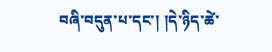བཞི་བདུན་པ་དང་། །དེ་ཉིད་ཚེ་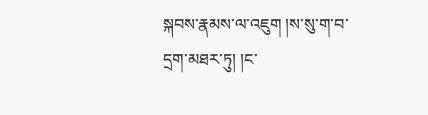སྐབས་རྣམས་ལ་འཇུག །ས་སུ་ག་བ་དྲག་མཐར་ཏུ། །ང་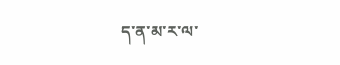ད་ན་མ་ར་ལ་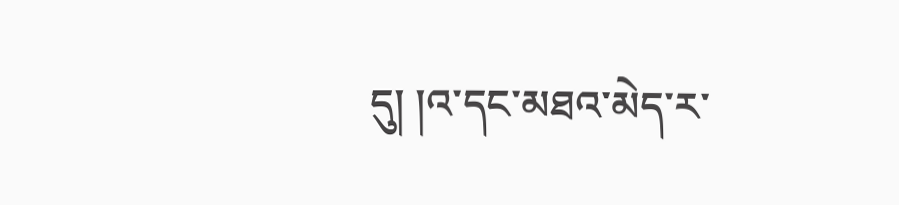དུ། །འ་དང་མཐའ་མེད་ར་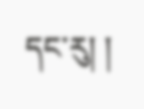དང་རུ། །